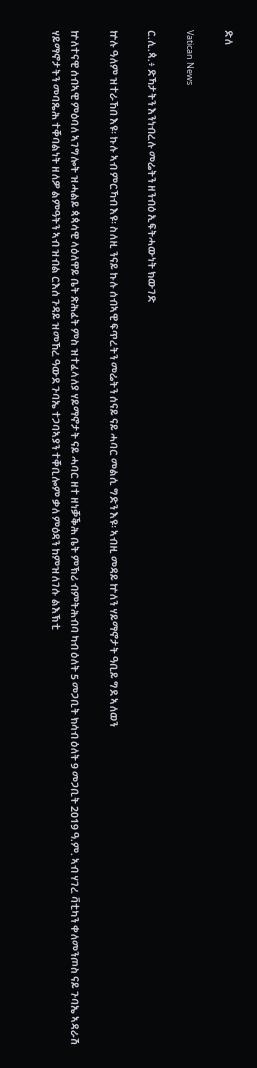ድለ

Vatican News

ር.ሊ.ጳ.፥ ድኻታትን እንነብረሉ መሬትን ዘንብዕ ኢፍትሓውነት ክውገድ

ኵሉ ዓለም ዝተራኸበ እዩ፡ ኩሉ ኣብ ምርኻብ እዩ፡ ስለዚ ንናይ ኩሉ ሰብኣዊ ፍጥረትን መሬትን ሰናይ ናይ ሓባር መልሲ ግድን እዩ፡ ኣብዚ መዳይ ኵለን ሃይማኖታት ዓቢይ ግደ ኣለወን

ኵለተናዊ ሰብኣዊ ምዕባለ ኣገግሎት ዝሓልይ ጳጳሳዊ ላዕለዋይ ቤት ጽሕፈት ምስ ዝተፈላለያ ሃይማኖታት ናይ ሓባር ዘተ ዘነቓቕሕ ቤት ምኽሪ ብምትሕብባ ካብ ዕለት 5 መጋቢት ክሳብ ዕለት 9 መጋቢት 2019 ዓ.ም. ኣብ ሃገረ ቫቲካን ቀለመንጦስ ናይ ጉባኤ ኣዳራሽ ሃይማኖታትን መባጼሕ ተቐባልነት ዘለዎ ልምዓትን ኣብ ዝብል ርእሰ ጉዳይ ዝመኸረ ዓውደ ጉባኤ ተጋባኣያን ተቐቢሎም ቃለ ምዕዳን ከምዝለገሱ ልእኽቲ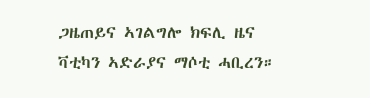ጋዜጠይና ኣገልግሎ ክፍሊ ዜና ቫቲካን ኣድራያና ማሶቲ ሓቢረን።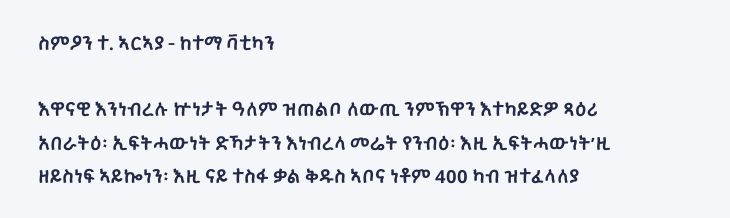ስምዖን ተ. ኣርኣያ - ከተማ ቫቲካን

እዋናዊ እንነብረሉ ኵነታት ዓለም ዝጠልቦ ለውጢ ንምኽዋን እተካይድዎ ጻዕሪ አበራትዕ፡ ኢፍትሓውነት ድኻታትን እነብረላ መሬት የንብዕ፡ እዚ ኢፍትሓውነት’ዚ ዘይስነፍ ኣይኰነን፡ እዚ ናይ ተስፋ ቃል ቅዱስ ኣቦና ነቶም 400 ካብ ዝተፈላለያ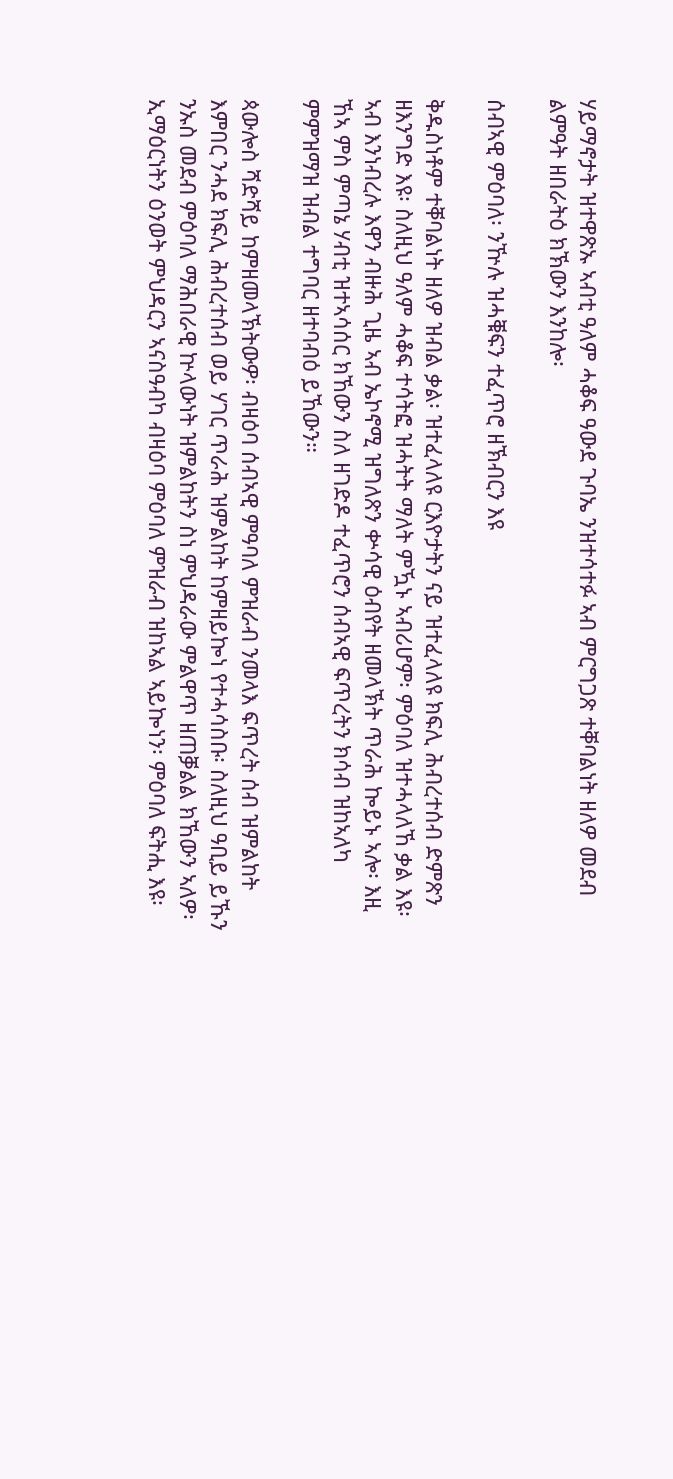ሃይማኖታት ዝተዋጽኡ ኣብቲ ዓለም ሓቆፍ ዓውደ ጉባኤ ንዝተሳተፉ ኣብ ምርግጋጽ ተቐባልነት ዘለዎ መደብ ልምዓት ዘበራትዕ ክኽውን እንከሎ፡

ሰብኣዊ ምዕባለ፡ ንዅሉ ዝሓቑፍን ተፈጥሮ ዘኽብርን እዩ

ቅዱስነቶም ተቐባልነት ዘለዎ ዝብል ቃል፡ ዝተፈላለዩ ርእዮታትን ናይ ዝተፈላለዩ ክፍሊ ሕብረተሰብ ድምጽን ዘእንግድ እዩ፡ ስለዚህ ዓለም ሓቆፍ ተሳትፎ ዝሓትት ማለት ምዃኑ ኣብሪሆም፡ ምዕባለ ዝተሓላለኸ ቃል እዩ፡ ኣብ እንነብረሉ እዋን ብዙሕ ጊዜ ኣብ ኤኮኖሚ ዝግለጽን ቍሳዊ ዕብየት ዘመላኽት ጥራሕ ኰይኑ ኣሎ፡ እዚ ኸኣ ምስ ምጣኔ ሃብቲ ዝተኣሳሰር ክኸውን ስለ ዘገድዶ ተፈጥሮን ሰብኣዊ ፍጥረትን ክሳብ ዝከኣለካ ምምዝማዝ ዝብል ተግባር ዘተባብዕ ይኸውን።

ጳውሎስ ሻድሻይ ከምዘመላኽትውዎ፡ ብዛዕባ ሰብኣዊ ምዓባለ ምዝራብ ንመላእ ፍጥረት ሰብ ዝምልከት እምበር ንሓደ ክፍሊ ሕብረተሰብ ወይ ሃገር ጥራሕ ዝምልከት ከምዘይኰነ የተሓሳስቡ፡ ስለዚህ ዓቢይ ይኹን ንኡስ መደብ ምዕባለ ማሕበራዊ ኵላውነት ዝምልከትን ስነ ምህዳራው ምልዋጥ ዘጠቓልል ክኸውን ኣለዎ፡ ኢማዕርነትን ዕንወት ምህዳርን ኣናስዓብካ ብዛዕባ ምዕባለ ምዝራብ ዝከኣል ኣይኰነን፡ ምዕባለ ፍትሒ እዩ፡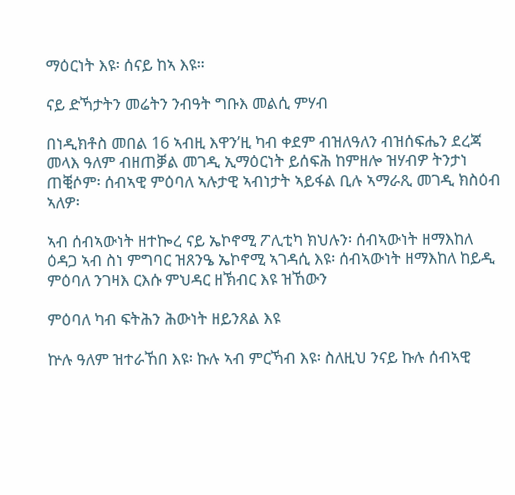ማዕርነት እዩ፡ ሰናይ ከኣ እዩ።

ናይ ድኻታትን መሬትን ንብዓት ግቡእ መልሲ ምሃብ

በነዲክቶስ መበል 16 ኣብዚ እዋን’ዚ ካብ ቀደም ብዝለዓለን ብዝሰፍሔን ደረጃ መላእ ዓለም ብዘጠቓል መገዲ ኢማዕርነት ይሰፍሕ ከምዘሎ ዝሃብዎ ትንታነ ጠቒሶም፡ ሰብኣዊ ምዕባለ ኣሉታዊ ኣብነታት ኣይፋል ቢሉ ኣማራጺ መገዲ ክስዕብ ኣለዎ፡

ኣብ ሰብኣውነት ዘተኰረ ናይ ኤኮኖሚ ፖሊቲካ ክህሉን፡ ሰብኣውነት ዘማእከለ ዕዳጋ ኣብ ስነ ምግባር ዝጸንዔ ኤኮኖሚ ኣገዳሲ እዩ፡ ሰብኣውነት ዘማእከለ ከይዲ ምዕባለ ንገዛእ ርእሱ ምህዳር ዘኽብር እዩ ዝኸውን

ምዕባለ ካብ ፍትሕን ሕውነት ዘይንጸል እዩ

ኵሉ ዓለም ዝተራኸበ እዩ፡ ኩሉ ኣብ ምርኻብ እዩ፡ ስለዚህ ንናይ ኩሉ ሰብኣዊ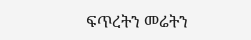ፍጥረትን መሬትን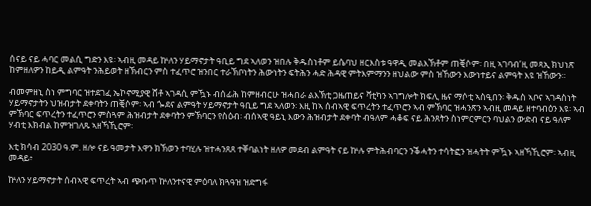ሰናይ ናይ ሓባር መልሲ ግድን እዩ፡ ኣብዚ መዳይ ኵለን ሃይማኖታት ዓቢይ ግደ ኣለወን ዝበሉ ቅዱስነቶም ይሴባህ ዘርእስቱ ዓዋዲ መልእኽቶም ጠቒሶም፡ በዚ ኣገባብ’ዚ መጻኢ ክህነጽ ከምዘለዎን ከይዲ ልምዓት ንሕይወት ዘኽብርን ምስ ተፈጥሮ ዝንበር ተራኽቦነትን ሕውነትን ፍትሕን ሓድ ሕዳዊ ምትእምማንን ዘህልው ምስ ዝኸውን እውነተይና ልምዓት እዩ ዝኸውን።

ብመምዘኒ ስነ ምግባር ዝተደገፈ ኤኮኖሚያዊ ሸቶ ኣገዳሲ ምዃኑ ብሰፊሕ ከምዘብርሁ ዝሓበራ ልእኽቲ ጋዜጠይና ቫቲካን ኣገግሎት ክፍሊ ዜና ማሶቲ ኣስዒበን፡ ቅዱስ ኣቦና ኣገዳስነት ሃይማኖታትን ህዝብታት ደቀባትን ጠቒሶም፡ ኣብ ጐደና ልምዓት ሃይማኖታት ዓቢይ ግደ ኣለወን፡ እዚ ከኣ ሰብኣዊ ፍጥረትን ተፈጥሮን ኣብ ምኽባር ዝሓንጽን ኣብዚ መዳይ ዘተባብዕን እዩ፡ ኣብ ምኽባር ፍጥረትን ተፈጥሮን ምስጓም ሕዝብታት ደቀባትን ምኽባርን የስዕብ፡ ብሰኣዊ ዓይኒ እውን ሕዝብታት ደቀባት ብዓለም ሓቆፍ ናይ ሕንጸትን ስነምርምርን ባህልን ውድብ ናይ ዓለም ሃብቲ እክብል ከምዝገለጹ ኣዘኻኺሮም፡

እቲ ክሳብ 2030 ዓ.ም. ዘሎ ናይ ዓመታት እዋን ክኽወን ተባሂሉ ዝተሓንጸጸ ተቐባልነት ዘለዎ መደብ ልምዓት ናይ ኵሉ ምትሕብባርን ንቕሓትን ተሳትፎን ዝሓትት ምዃኑ ኣዘኻኺሮም፡ ኣብዚ መዳይ፥

ኵለን ሃይማኖታት ሰብኣዊ ፍጥረት ኣብ ጭቡጥ ኵለንተናዊ ምዕባለ ክጓዓዝ ዝድግፋ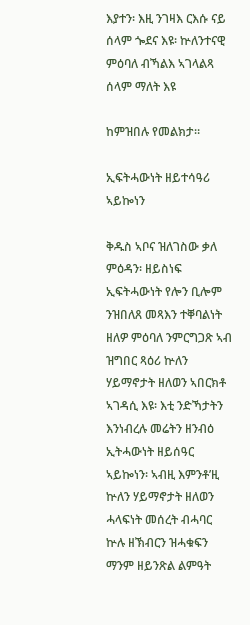እያተን፡ እዚ ንገዛእ ርእሱ ናይ ሰላም ጐደና እዩ፡ ኵለንተናዊ ምዕባለ ብኻልእ ኣገላልጻ ሰላም ማለት እዩ

ከምዝበሉ የመልክታ።

ኢፍትሓውነት ዘይተሳዓሪ ኣይኰነን

ቅዱስ ኣቦና ዝለገስው ቃለ ምዕዳን፡ ዘይስነፍ ኢፍትሓውነት የሎን ቢሎም ንዝበለጸ መጻእን ተቐባልነት ዘለዎ ምዕባለ ንምርግጋጽ ኣብ ዝግበር ጻዕሪ ኵለን ሃይማኖታት ዘለወን ኣበርክቶ ኣገዳሲ እዩ፡ እቲ ንድኻታትን እንነብረሉ መሬትን ዘንብዕ ኢትሓውነት ዘይሰዓር ኣይኰነን፡ ኣብዚ እምንቶ’ዚ ኵለን ሃይማኖታት ዘለወን ሓላፍነት መሰረት ብሓባር ኵሉ ዘኽብርን ዝሓቁፍን ማንም ዘይንጽል ልምዓት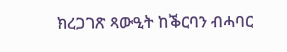ክረጋገጽ ጻውዒት ከቕርባን ብሓባር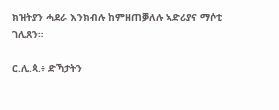ክዝትያን ሓደራ እንክብሉ ከምዘጠቓለሉ ኣድሪያና ማሶቲ ገሊጸን።

ር.ሊ.ጳ.፥ ድኻታትን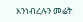እንነብረሉን መሬት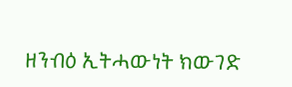ዘንብዕ ኢትሓውነት ክውገድ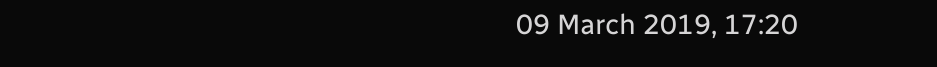09 March 2019, 17:20